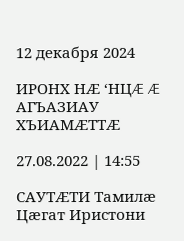12 декабря 2024

ИРОНХ НÆ ‘НЦÆ Æ АГЪАЗИАУ ХЪИАМÆТТÆ

27.08.2022 | 14:55

САУТӔТИ Тамилӕ Цӕгат Иристони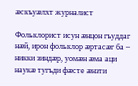ӕскъуӕлхт журналист

Фольклорист исун æнцон гъуддаг нæй, ирон фольклор æртасæг ба – никки зиндæр, уомæн æма аци наукæ тугъди фæсте æнзти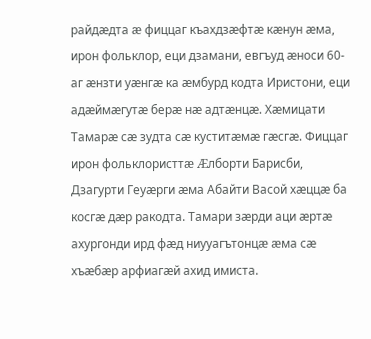райдæдта æ фиццаг къахдзæфтæ кæнун æма, ирон фольклор, еци дзамани, евгъуд æноси 60-аг æнзти уæнгæ ка æмбурд кодта Иристони, еци адæймæгутæ берæ нæ адтæнцæ. Хæмицати Тамарæ сæ зудта сæ куститæмæ гæсгæ. Фиццаг ирон фольклористтæ Æлборти Барисби, Дзагурти Геуæрги æма Абайти Васой хæццæ ба косгæ дæр ракодта. Тамари зæрди аци æртæ ахургонди ирд фæд ниууагътонцæ æма сæ хъæбæр арфиагæй ахид имиста.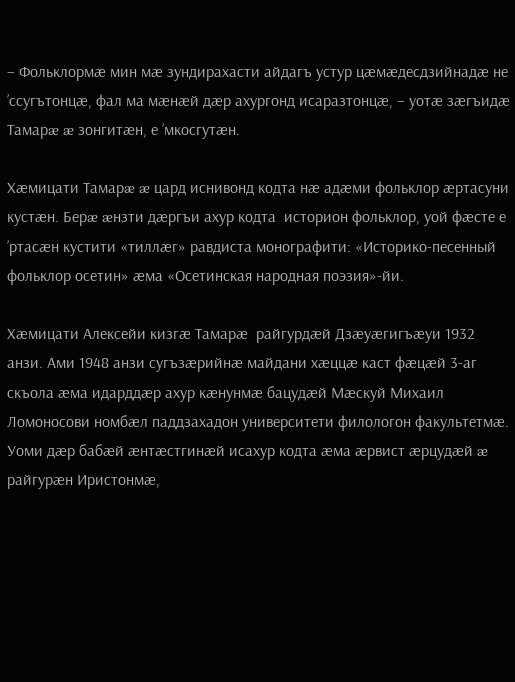– Фольклормæ мин мæ зундирахасти айдагъ устур цæмæдесдзийнадæ не ’ссугътонцæ, фал ма мæнæй дæр ахургонд исаразтонцæ, – уотæ зæгъидæ Тамарæ æ зонгитæн, е ’мкосгутæн.

Хæмицати Тамарæ æ цард иснивонд кодта нæ адæми фольклор æртасуни кустæн. Берæ æнзти дæргъи ахур кодта  историон фольклор, уой фæсте е ’ртасæн кустити «тиллæг» равдиста монографити: «Историко-песенный фольклор осетин» æма «Осетинская народная поэзия»-йи.

Хæмицати Алексейи кизгæ Тамарæ  райгурдæй Дзæуæгигъæуи 1932 анзи. Ами 1948 анзи сугъзæрийнæ майдани хæццæ каст фæцæй 3-аг скъола æма идарддæр ахур кæнунмæ бацудæй Мæскуй Михаил Ломоносови номбæл паддзахадон университети филологон факультетмæ. Уоми дæр бабæй æнтæстгинæй исахур кодта æма æрвист æрцудæй æ райгурæн Иристонмæ,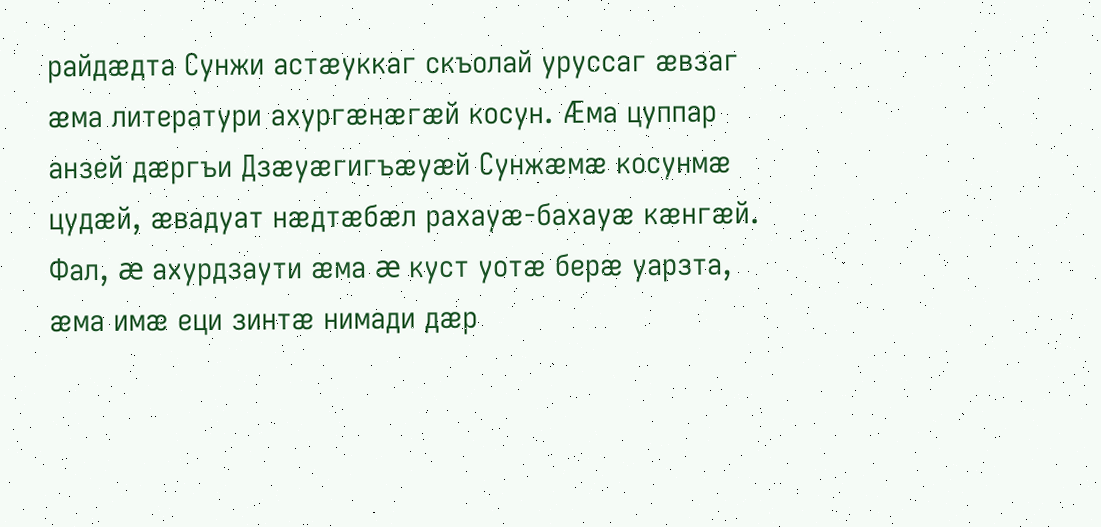райдæдта Сунжи астæуккаг скъолай уруссаг æвзаг æма литератури ахургæнæгæй косун. Æма цуппар анзей дæргъи Дзæуæгигъæуæй Сунжæмæ косунмæ цудæй, æвадуат нæдтæбæл рахауæ-бахауæ кæнгæй. Фал, æ ахурдзаути æма æ куст уотæ берæ уарзта, æма имæ еци зинтæ нимади дæр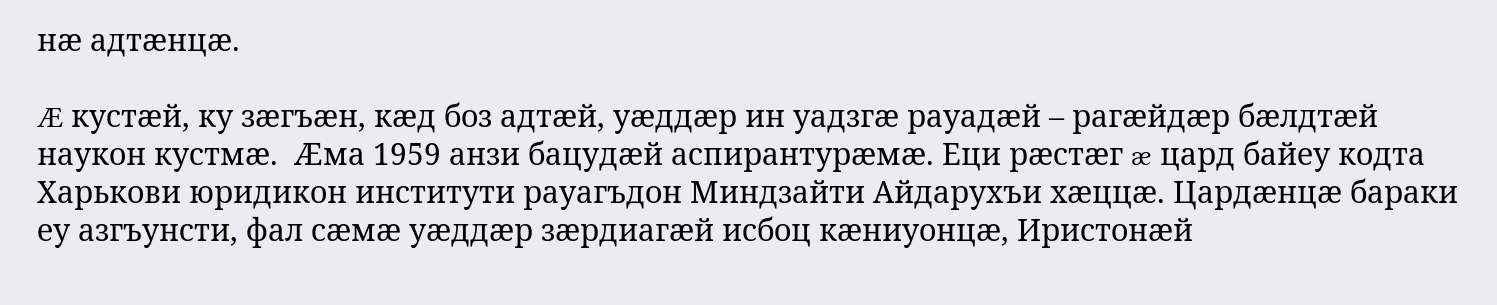нæ адтæнцæ.

Æ кустæй, ку зæгъæн, кæд боз адтæй, уæддæр ин уадзгæ рауадæй – рагæйдæр бæлдтæй наукон кустмæ.  Æма 1959 анзи бацудæй аспирантурæмæ. Еци рæстæг æ цард байеу кодта Харькови юридикон институти рауагъдон Миндзайти Айдарухъи хæццæ. Цардæнцæ бараки еу азгъунсти, фал сæмæ уæддæр зæрдиагæй исбоц кæниуонцæ, Иристонæй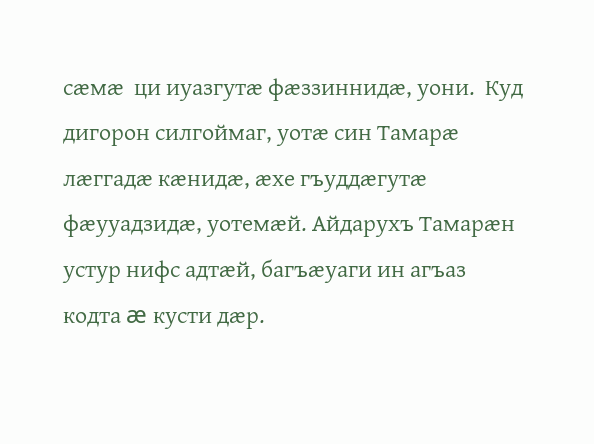сæмæ  ци иуазгутæ фæззиннидæ, уони.  Куд дигорон силгоймаг, уотæ син Тамарæ лæггадæ кæнидæ, æхе гъуддæгутæ фæууадзидæ, уотемæй. Айдарухъ Тамарæн устур нифс адтæй, багъæуаги ин агъаз кодта æ кусти дæр.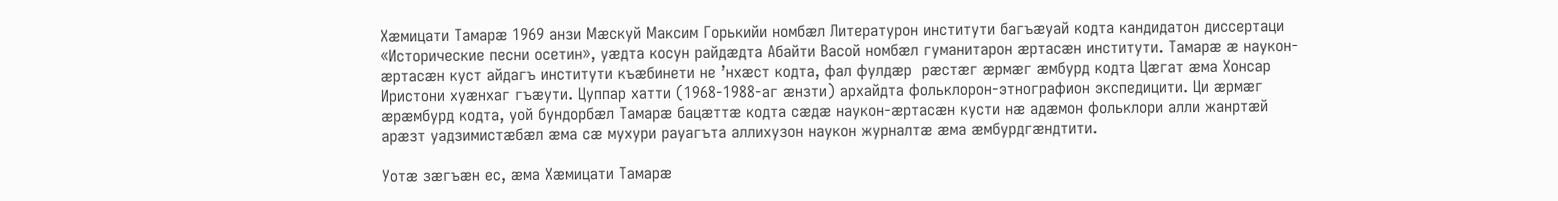Хæмицати Тамарæ 1969 анзи Мæскуй Максим Горькийи номбæл Литературон институти багъæуай кодта кандидатон диссертаци «Исторические песни осетин», уæдта косун райдæдта Абайти Васой номбæл гуманитарон æртасæн институти. Тамарæ æ наукон-æртасæн куст айдагъ институти къæбинети не ’нхæст кодта, фал фулдæр  рæстæг æрмæг æмбурд кодта Цæгат æма Хонсар Иристони хуæнхаг гъæути. Цуппар хатти (1968-1988-аг æнзти) архайдта фольклорон-этнографион экспедицити. Ци æрмæг æрæмбурд кодта, уой бундорбæл Тамарæ бацæттæ кодта сæдæ наукон-æртасæн кусти нæ адæмон фольклори алли жанртæй арæзт уадзимистæбæл æма сæ мухури рауагъта аллихузон наукон журналтæ æма æмбурдгæндтити.

Уотæ зæгъæн ес, æма Хæмицати Тамарæ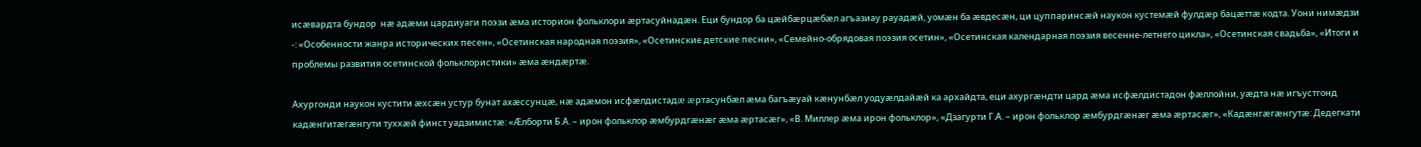исæвардта бундор  нæ адæми цардиуаги поэзи æма историон фольклори æртасуйнадæн. Еци бундор ба цæйбæрцæбæл агъазиау рауадæй, уомæн ба æвдесæн, ци цуппаринсæй наукон кустемæй фулдæр бацæттæ кодта. Уони нимæдзи -: «Особенности жанра исторических песен», «Осетинская народная поэзия», «Осетинские детские песни», «Семейно-обрядовая поэзия осетин», «Осетинская календарная поэзия весенне-летнего цикла», «Осетинская свадьба», «Итоги и проблемы развития осетинской фольклористики» æма æндæртæ.

Ахургонди наукон кустити æхсæн устур бунат ахæссунцæ, нæ адæмон исфæлдистадæ æртасунбæл æма багъæуай кæнунбæл уодуæлдайæй ка архайдта, еци ахургæндти цард æма исфæлдистадон фæллойни, уæдта нæ игъустгонд кадæнгитæгæнгути туххæй финст уадзимистæ: «Æлборти Б.А. – ирон фольклор æмбурдгæнæг æма æртасæг», «В. Миллер æма ирон фольклор», «Дзагурти Г.А. – ирон фольклор æмбурдгæнæг æма æртасæг», «Кадæнгæгæнгутæ: Дедегкати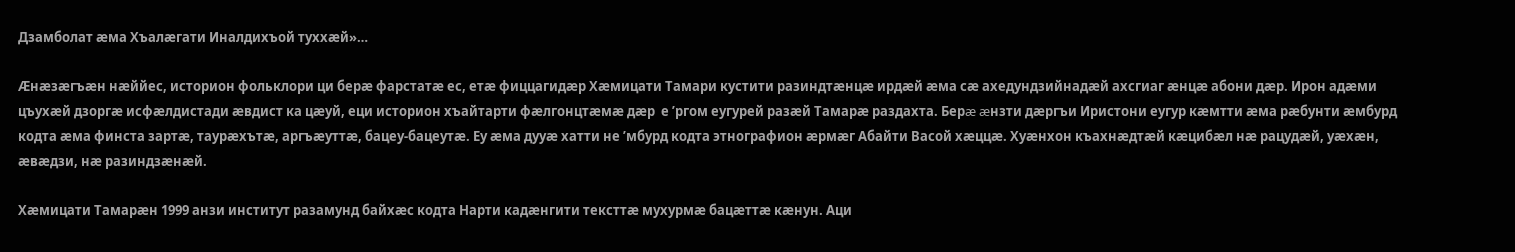Дзамболат æма Хъалæгати Иналдихъой туххæй»…

Æнæзæгъæн нæййес, историон фольклори ци берæ фарстатæ ес, етæ фиццагидæр Хæмицати Тамари кустити разиндтæнцæ ирдæй æма сæ ахедундзийнадæй ахсгиаг æнцæ абони дæр. Ирон адæми цъухæй дзоргæ исфæлдистади æвдист ка цæуй, еци историон хъайтарти фæлгонцтæмæ дæр  е ’ргом еугурей разæй Тамарæ раздахта. Берæ æнзти дæргъи Иристони еугур кæмтти æма рæбунти æмбурд кодта æма финста зартæ, таурæхътæ, аргъæуттæ, бацеу-бацеутæ. Еу æма дууæ хатти не ’мбурд кодта этнографион æрмæг Абайти Васой хæццæ. Хуæнхон къахнæдтæй кæцибæл нæ рацудæй, уæхæн, æвæдзи, нæ разиндзæнæй.

Хæмицати Тамарæн 1999 анзи институт разамунд байхæс кодта Нарти кадæнгити тексттæ мухурмæ бацæттæ кæнун. Аци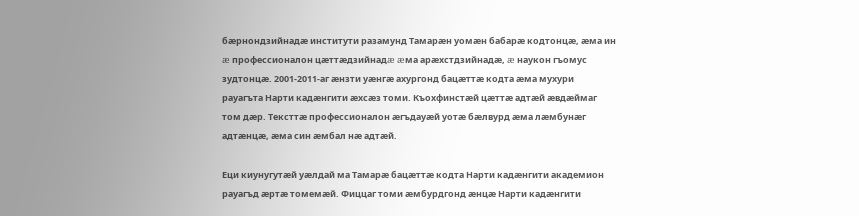бæрнондзийнадæ институти разамунд Тамарæн уомæн бабарæ кодтонцæ, æма ин æ профессионалон цæттæдзийнадæ æма арæхстдзийнадæ, æ наукон гъомус зудтонцæ. 2001-2011-аг æнзти уæнгæ ахургонд бацæттæ кодта æма мухури рауагъта Нарти кадæнгити æхсæз томи. Къохфинстæй цæттæ адтæй æвдæймаг том дæр. Тексттæ профессионалон æгъдауæй уотæ бæлвурд æма лæмбунæг адтæнцæ, æма син æмбал нæ адтæй.

Еци киунугутæй уæлдай ма Тамарæ бацæттæ кодта Нарти кадæнгити академион рауагъд æртæ томемæй. Фиццаг томи æмбурдгонд æнцæ Нарти кадæнгити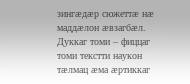зингæдæр сюжеттæ нæ маддæлон æвзагбæл. Дуккаг томи – фиццаг томи текстти наукон тæлмац æма æртиккаг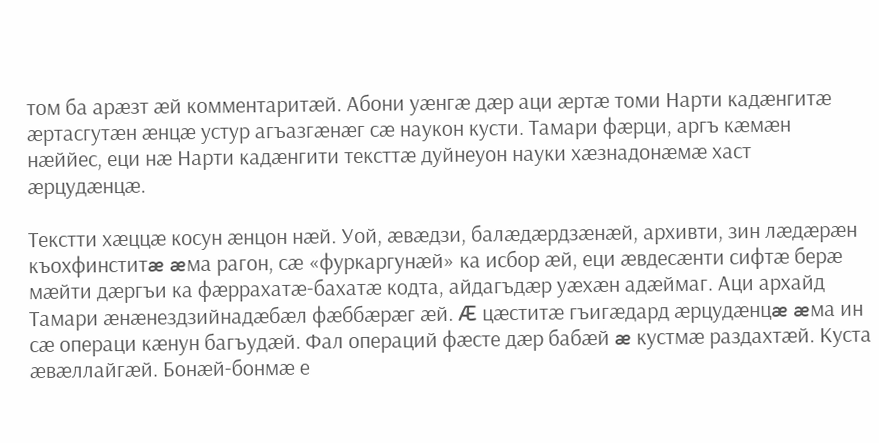том ба арæзт æй комментаритæй. Абони уæнгæ дæр аци æртæ томи Нарти кадæнгитæ æртасгутæн æнцæ устур агъазгæнæг сæ наукон кусти. Тамари фæрци, аргъ кæмæн нæййес, еци нæ Нарти кадæнгити тексттæ дуйнеуон науки хæзнадонæмæ хаст æрцудæнцæ.

Текстти хæццæ косун æнцон нæй. Уой, æвæдзи, балæдæрдзæнæй, архивти, зин лæдæрæн къохфинститæ æма рагон, сæ «фуркаргунæй» ка исбор æй, еци æвдесæнти сифтæ берæ мæйти дæргъи ка фæррахатæ-бахатæ кодта, айдагъдæр уæхæн адæймаг. Аци архайд Тамари æнæнездзийнадæбæл фæббæрæг æй. Æ цæститæ гъигæдард æрцудæнцæ æма ин сæ операци кæнун багъудæй. Фал операций фæсте дæр бабæй æ кустмæ раздахтæй. Куста æвæллайгæй. Бонæй-бонмæ е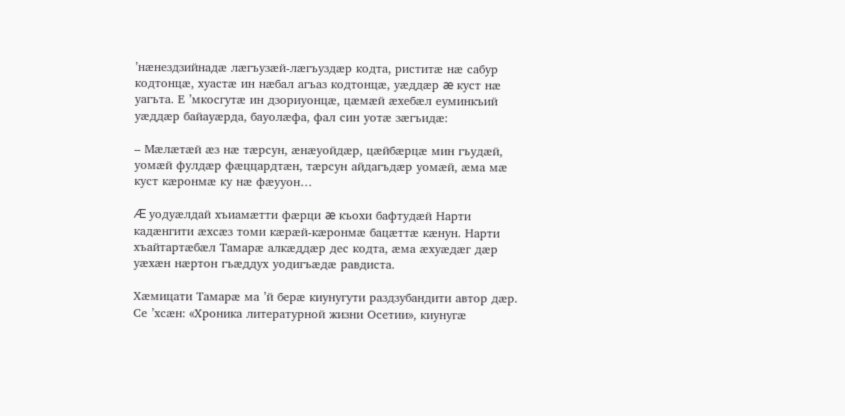’нæнездзийнадæ лæгъузæй-лæгъуздæр кодта, риститæ нæ сабур кодтонцæ, хуастæ ин нæбал агъаз кодтонцæ, уæддæр æ куст нæ уагъта. Е ’мкосгутæ ин дзориуонцæ, цæмæй æхебæл еуминкъий уæддæр байауæрда, бауолæфа, фал син уотæ зæгъидæ:

– Мæлæтæй æз нæ тæрсун, æнæуойдæр, цæйбæрцæ мин гъудæй, уомæй фулдæр фæццардтæн, тæрсун айдагъдæр уомæй, æма мæ куст кæронмæ ку нæ фæууон…

Æ уодуæлдай хъиамæтти фæрци æ къохи бафтудæй Нарти кадæнгити æхсæз томи кæрæй-кæронмæ бацæттæ кæнун. Нарти хъайтартæбæл Тамарæ алкæддæр дес кодта, æма æхуæдæг дæр уæхæн нæртон гъæддух уодигъæдæ равдиста.

Хæмицати Тамарæ ма ’й берæ киунугути раздзубандити автор дæр. Се ’хсæн: «Хроника литературной жизни Осетии», киунугæ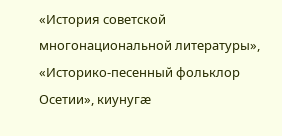«История советской многонациональной литературы», «Историко-песенный фольклор Осетии», киунугæ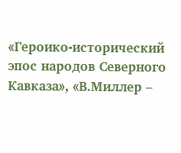«Героико-исторический эпос народов Северного Кавказа», «В.Миллер –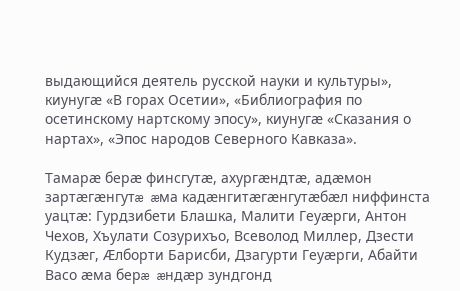выдающийся деятель русской науки и культуры», киунугæ «В горах Осетии», «Библиография по осетинскому нартскому эпосу», киунугæ «Сказания о нартах», «Эпос народов Северного Кавказа».

Тамарæ берæ финсгутæ, ахургæндтæ, адæмон зартæгæнгутæ æма кадæнгитæгæнгутæбæл ниффинста уацтæ: Гурдзибети Блашка, Малити Геуæрги, Антон Чехов, Хъулати Созурихъо, Всеволод Миллер, Дзести Кудзæг, Æлборти Барисби, Дзагурти Геуæрги, Абайти Васо æма берæ æндæр зундгонд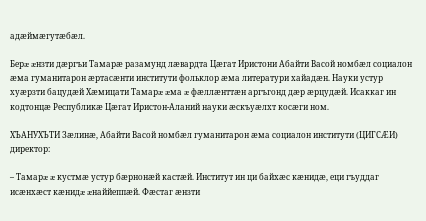адæймæгутæбæл.

Берæ æнзти дæргъи Тамарæ разамунд лæвардта Цæгат Иристони Абайти Васой номбæл социалон æма гуманитарон æртасæнти институти фольклор æма литератури хайадæн. Науки устур хуæрзти бацудæй Хæмицати Тамарæ æма æ фæллæнттæн аргъгонд дæр æрцудæй. Исаккаг ин кодтонцæ Республикæ Цæгат Иристон-Аланий науки æскъуæлхт косæги ном.

ХЪАНУХЪТИ Зæлинæ, Абайти Васой номбæл гуманитарон æма социалон институти (ЦИГСÆИ) директор:

– Тамарæ æ кустмæ устур бæрнонæй кастæй. Институт ин ци байхæс кæнидæ, еци гъуддаг исæнхæст кæнидæ æнаййеппæй. Фæстаг æнзти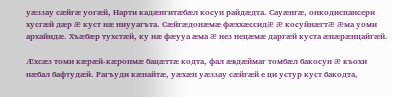уæззау сæйгæ уогæй, Нарти кадæнгитæбæл косун райдæдта. Сауæнгæ, онкодиспансери хусгæй дæр æ куст нæ ниууагъта. Сæйгæдонæмæ фæххæссидæ æ косуйнæгтæ æма уоми архайидæ. Хъæбæр тухстæй, ку нæ фæууа æма æ нез нецæмæ даргæй куста æнæрæнцайгæй.

Æхсæз томи кæрæй-кæронмæ бацæттæ кодта, фал æвдæймаг томбæл бакосун æ къохи нæбал бафтудæй. Рагъуди кæнайтæ, уæхæн уæззау сæйгæй е ци устур куст бакодта,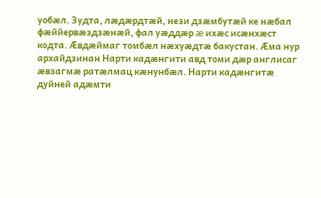уобæл. Зудта, лæдæрдтæй, нези дзæмбутæй ке нæбал фæййервæздзæнæй, фал уæддæр æ ихæс исæнхæст кодта. Æвдæймаг томбæл нæхуæдтæ бакустан. Æма нур архайдзинан Нарти кадæнгити авд томи дæр англисаг æвзагмæ ратæлмац кæнунбæл. Нарти кадæнгитæ дуйней адæмти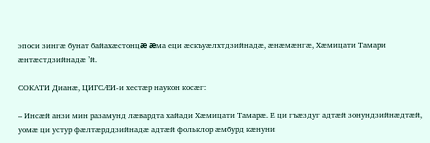эпоси зингæ бунат байахæстонцæ æма еци æскъуæлхтдзийнадæ, æнæмæнгæ, Хæмицати Тамари æнтæстдзийнадæ ’й.

СОКАТИ Дианæ, ЦИГСÆИ-и хестæр наукон косæг:

– Инсæй анзи мин разамунд лæвардта хайади Хæмицати Тамарæ. Е ци гъæздуг адтæй зонундзийнæдтæй, уомæ ци устур фæлтæрддзийнадæ адтæй фольклор æмбурд кæнуни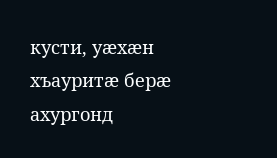кусти, уæхæн хъауритæ берæ ахургонд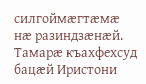силгоймæгтæмæ нæ разиндзæнæй. Тамарæ къахфехсуд бацæй Иристони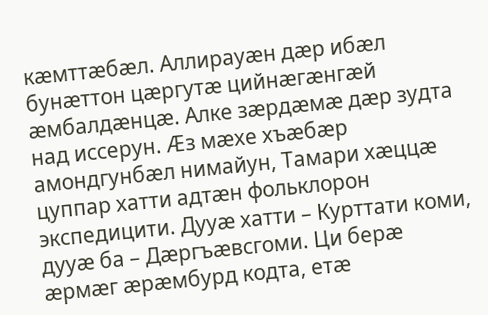кæмттæбæл. Аллирауæн дæр ибæл бунæттон цæргутæ цийнæгæнгæй æмбалдæнцæ. Алке зæрдæмæ дæр зудта над иссерун. Æз мæхе хъæбæр амондгунбæл нимайун, Тамари хæццæ цуппар хатти адтæн фольклорон экспедицити. Дууæ хатти – Курттати коми, дууæ ба – Дæргъæвсгоми. Ци берæ æрмæг æрæмбурд кодта, етæ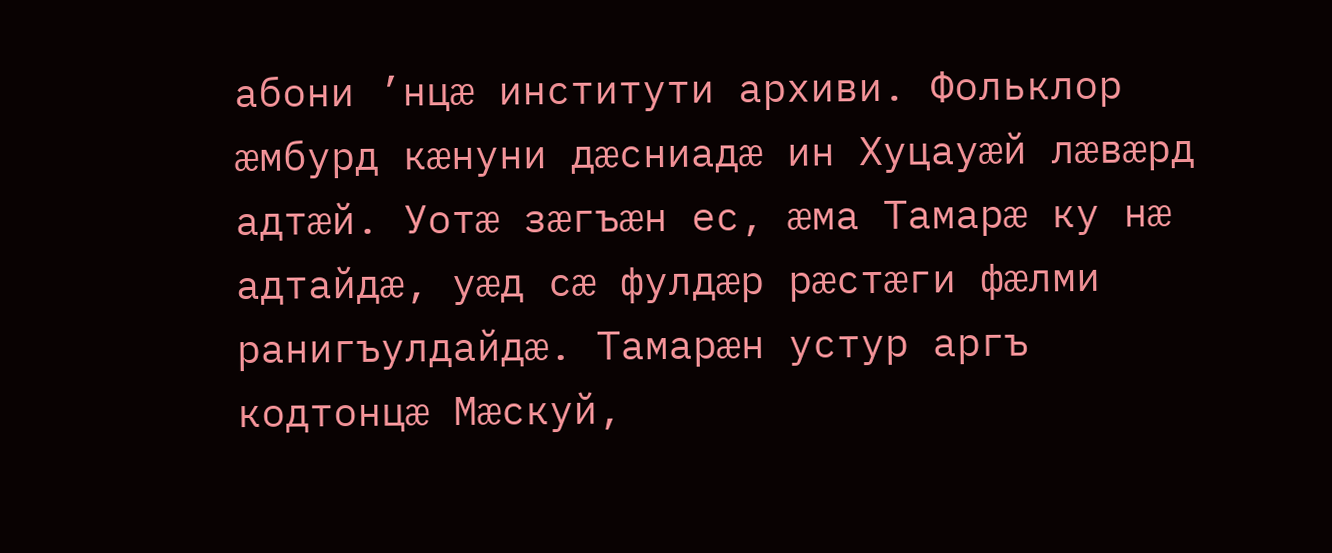абони ’нцæ институти архиви. Фольклор æмбурд кæнуни дæсниадæ ин Хуцауæй лæвæрд адтæй. Уотæ зæгъæн ес, æма Тамарæ ку нæ адтайдæ, уæд сæ фулдæр рæстæги фæлми ранигъулдайдæ. Тамарæн устур аргъ кодтонцæ Мæскуй,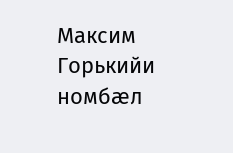Максим Горькийи номбæл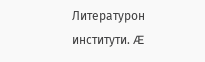Литературон институти. Æ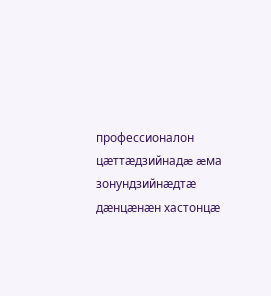профессионалон цæттæдзийнадæ æма зонундзийнæдтæ дæнцæнæн хастонцæ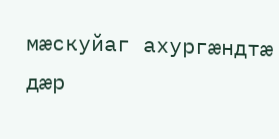мæскуйаг ахургæндтæ дæр